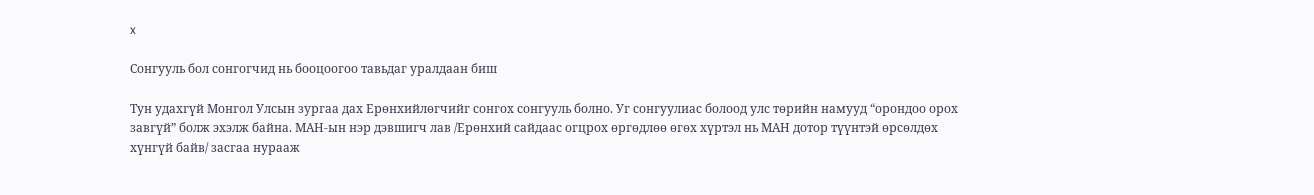x

Сонгууль бол сонгогчид нь бооцоогоо тавьдаг уралдаан биш

Тун удахгүй Монгол Улсын зургаа дах Ерөнхийлөгчийг сонгох сонгууль болно. Уг сонгуулиас болоод улс төрийн намууд “орондоо орох завгүй” болж эхэлж байна. МАН-ын нэр дэвшигч лав /Ерөнхий сайдаас огцрох өргөдлөө өгөх хүртэл нь МАН дотор түүнтэй өрсөлдөх хүнгүй байв/ засгаа нурааж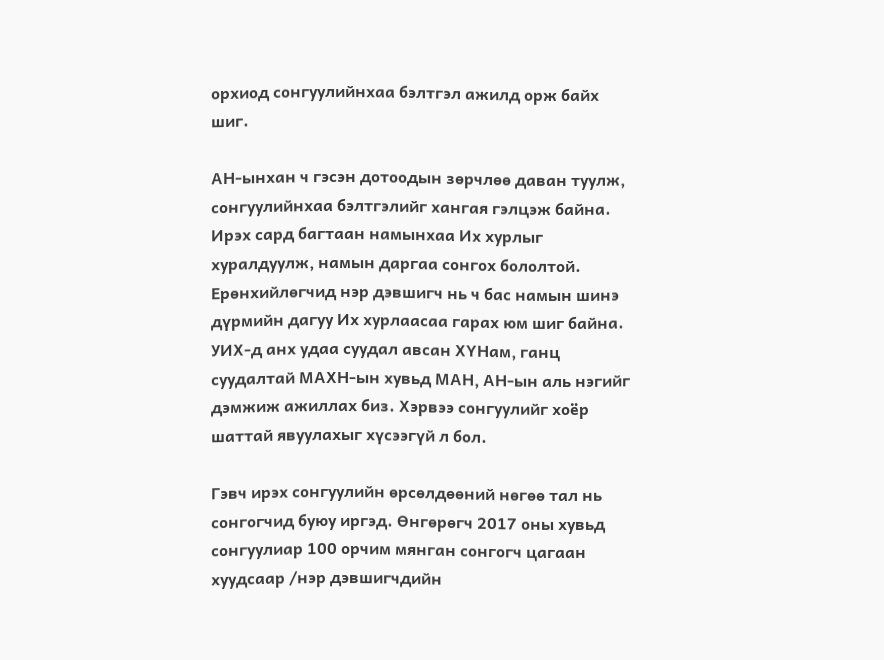орхиод сонгуулийнхаа бэлтгэл ажилд орж байх шиг.

АН-ынхан ч гэсэн дотоодын зөрчлөө даван туулж, сонгуулийнхаа бэлтгэлийг хангая гэлцэж байна. Ирэх сард багтаан намынхаа Их хурлыг хуралдуулж, намын даргаа сонгох бололтой. Ерөнхийлөгчид нэр дэвшигч нь ч бас намын шинэ дүрмийн дагуу Их хурлаасаа гарах юм шиг байна. УИХ-д анх удаа суудал авсан ХҮНам, ганц суудалтай МАХН-ын хувьд МАН, АН-ын аль нэгийг дэмжиж ажиллах биз. Хэрвээ сонгуулийг хоёр шаттай явуулахыг хүсээгүй л бол.

Гэвч ирэх сонгуулийн өрсөлдөөний нөгөө тал нь сонгогчид буюу иргэд. Өнгөрөгч 2017 оны хувьд сонгуулиар 100 орчим мянган сонгогч цагаан хуудсаар /нэр дэвшигчдийн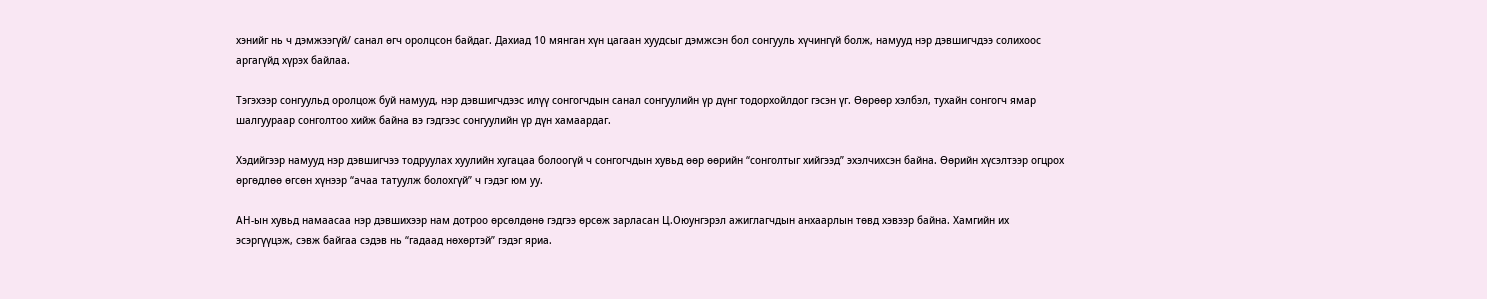хэнийг нь ч дэмжээгүй/ санал өгч оролцсон байдаг. Дахиад 10 мянган хүн цагаан хуудсыг дэмжсэн бол сонгууль хүчингүй болж, намууд нэр дэвшигчдээ солихоос аргагүйд хүрэх байлаа.

Тэгэхээр сонгуульд оролцож буй намууд, нэр дэвшигчдээс илүү сонгогчдын санал сонгуулийн үр дүнг тодорхойлдог гэсэн үг. Өөрөөр хэлбэл, тухайн сонгогч ямар шалгуураар сонголтоо хийж байна вэ гэдгээс сонгуулийн үр дүн хамаардаг.

Хэдийгээр намууд нэр дэвшигчээ тодруулах хуулийн хугацаа болоогүй ч сонгогчдын хувьд өөр өөрийн “сонголтыг хийгээд” эхэлчихсэн байна. Өөрийн хүсэлтээр огцрох өргөдлөө өгсөн хүнээр “ачаа татуулж болохгүй” ч гэдэг юм уу.

АН-ын хувьд намаасаа нэр дэвшихээр нам дотроо өрсөлдөнө гэдгээ өрсөж зарласан Ц.Оюунгэрэл ажиглагчдын анхаарлын төвд хэвээр байна. Хамгийн их эсэргүүцэж, сэвж байгаа сэдэв нь “гадаад нөхөртэй” гэдэг яриа.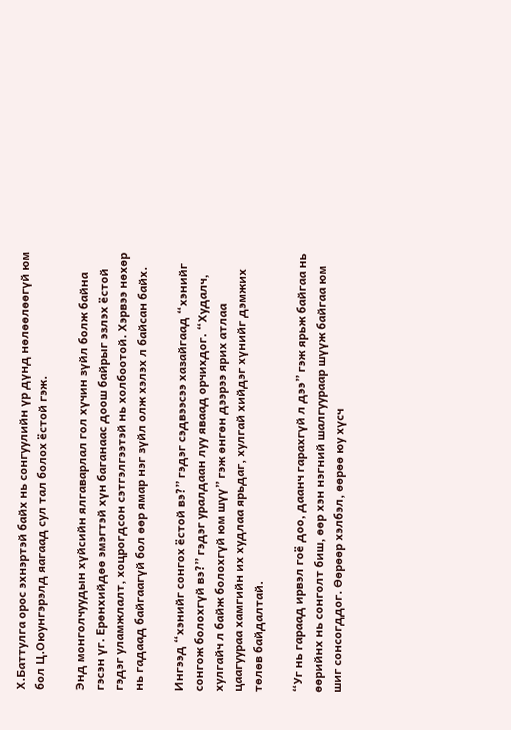Х.Баттулга орос эхнэртэй байх нь сонгуулийн үр дүнд нөлөөлөөгүй юм бол Ц.Оюунгэрэлд яагаад сул тал болох ёстой гэж.

Энд монголчуудын хүйсийн ялгаварлал гол хүчин зүйл болж байна гэсэн үг. Ерөнхийдөө эмэгтэй хүн баганаас доош байрыг эзлэх ёстой гэдэг уламжлалт, хоцрогдсон сэтгэлгээтэй нь холбоотой. Хэрвээ нөхөр нь гадаад байгаагүй бол өөр ямар нэг зүйл олж хэлэх л байсан байх.

Ингээд “хэнийг сонгох ёстой вэ?” гэдэг сэдвээсээ хазайгаад “хэнийг сонгож болохгүй вэ?” гэдэг уралдаан луу яваад орчихдог. “Худалч, хулгайч л байж болохгүй юм шүү” гэж өнгөн дээрээ ярих атлаа цаагуураа хамгийн их худлаа ярьдаг, хулгай хийдэг хүнийг дэмжих төлөв байдалтай.

“Уг нь гараад ирвэл гоё доо, даанч гарахгүй л дээ” гэж ярьж байгаа нь өөрийнх нь сонголт биш, өөр хэн нэгний шалгуураар шүүж байгаа юм шиг сонсогддог. Өөрөөр хэлбэл, өөрөө юу хүсч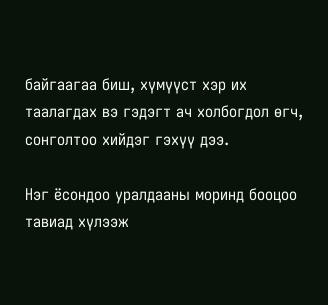байгаагаа биш, хүмүүст хэр их таалагдах вэ гэдэгт ач холбогдол өгч, сонголтоо хийдэг гэхүү дээ.

Нэг ёсондоо уралдааны моринд бооцоо тавиад хүлээж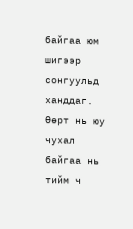байгаа юм шигээр сонгуульд ханддаг. Өөрт нь юу чухал байгаа нь тийм ч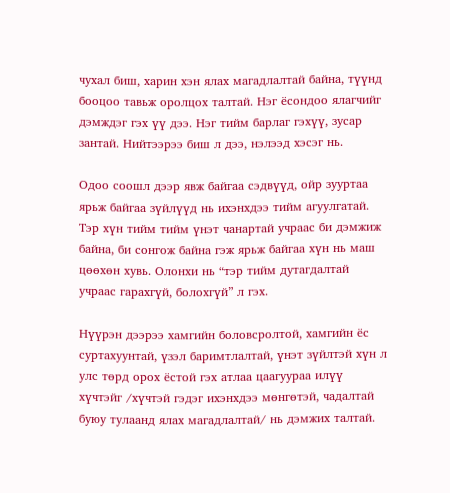чухал биш, харин хэн ялах магадлалтай байна, түүнд бооцоо тавьж оролцох талтай. Нэг ёсондоо ялагчийг дэмждэг гэх үү дээ. Нэг тийм барлаг гэхүү, зусар зантай. Нийтээрээ биш л дээ, нэлээд хэсэг нь.

Одоо соошл дээр явж байгаа сэдвүүд, ойр зууртаа ярьж байгаа зүйлүүд нь ихэнхдээ тийм агуулгатай. Тэр хүн тийм тийм үнэт чанартай учраас би дэмжиж байна, би сонгож байна гэж ярьж байгаа хүн нь маш цөөхөн хувь. Олонхи нь “тэр тийм дутагдалтай учраас гарахгүй, болохгүй” л гэх.

Нүүрэн дээрээ хамгийн боловсролтой, хамгийн ёс суртахуунтай, үзэл баримтлалтай, үнэт зүйлтэй хүн л улс төрд орох ёстой гэх атлаа цаагуураа илүү хүчтэйг /хүчтэй гэдэг ихэнхдээ мөнгөтэй, чадалтай буюу тулаанд ялах магадлалтай/ нь дэмжих талтай.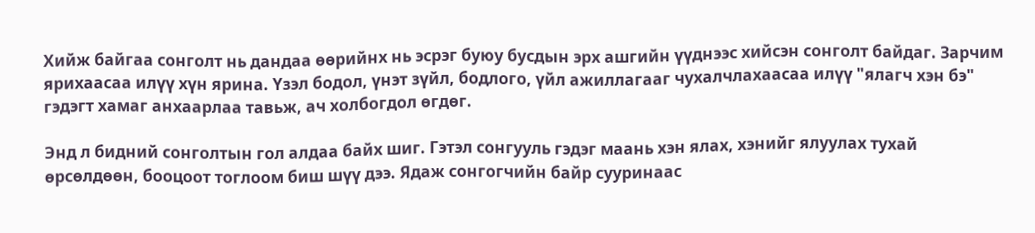Хийж байгаа сонголт нь дандаа өөрийнх нь эсрэг буюу бусдын эрх ашгийн үүднээс хийсэн сонголт байдаг. Зарчим ярихаасаа илүү хүн ярина. Үзэл бодол, үнэт зүйл, бодлого, үйл ажиллагааг чухалчлахаасаа илүү "ялагч хэн бэ" гэдэгт хамаг анхаарлаа тавьж, ач холбогдол өгдөг.

Энд л бидний сонголтын гол алдаа байх шиг. Гэтэл сонгууль гэдэг маань хэн ялах, хэнийг ялуулах тухай өрсөлдөөн, бооцоот тоглоом биш шүү дээ. Ядаж сонгогчийн байр сууринаас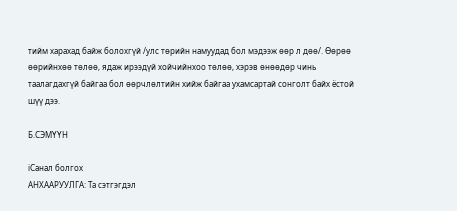тийм харахад байж болохгүй /улс төрийн намуудад бол мэдээж өөр л дөө/. Өөрөө өөрийнхөө төлөө, ядаж ирээдүй хойчийнхоо төлөө, хэрэв өнөөдөр чинь таалагдахгүй байгаа бол өөрчлөлтийн хийж байгаа ухамсартай сонголт байх ёстой шүү дээ.

Б.СЭМҮҮН

iСанал болгох
АНХААРУУЛГА: Та сэтгэгдэл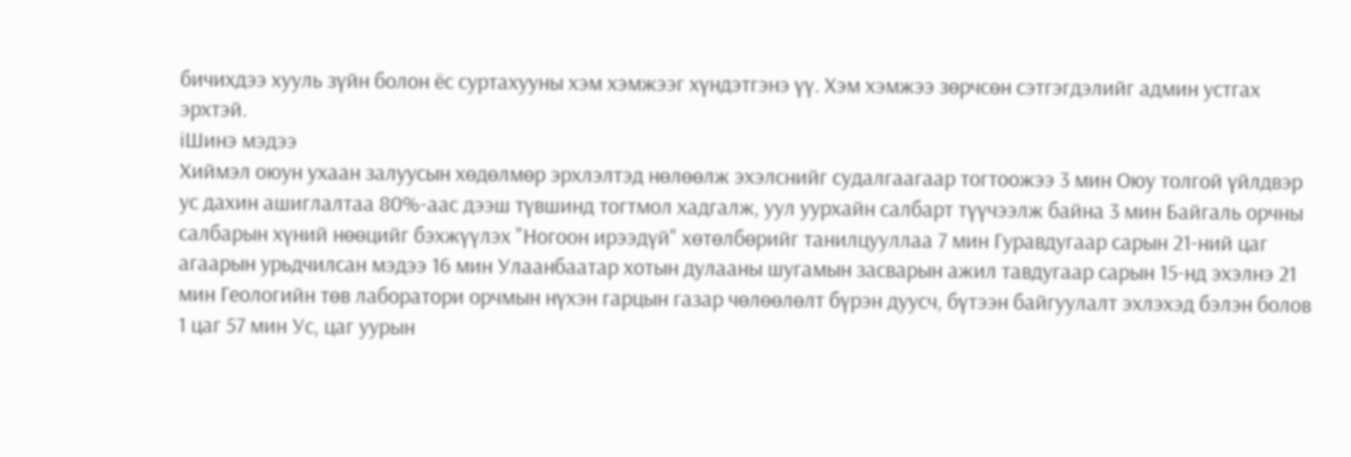бичихдээ хууль зүйн болон ёс суртахууны хэм хэмжээг хүндэтгэнэ үү. Хэм хэмжээ зөрчсөн сэтгэгдэлийг админ устгах эрхтэй.
iШинэ мэдээ
Хиймэл оюун ухаан залуусын хөдөлмөр эрхлэлтэд нөлөөлж эхэлснийг судалгаагаар тогтоожээ 3 мин Оюу толгой үйлдвэр ус дахин ашиглалтаа 80%-аас дээш түвшинд тогтмол хадгалж, уул уурхайн салбарт түүчээлж байна 3 мин Байгаль орчны салбарын хүний нөөцийг бэхжүүлэх "Ногоон ирээдүй" хөтөлбөрийг танилцууллаа 7 мин Гуравдугаар сарын 21-ний цаг агаарын урьдчилсан мэдээ 16 мин Улаанбаатар хотын дулааны шугамын засварын ажил тавдугаар сарын 15-нд эхэлнэ 21 мин Геологийн төв лаборатори орчмын нүхэн гарцын газар чөлөөлөлт бүрэн дуусч, бүтээн байгуулалт эхлэхэд бэлэн болов 1 цаг 57 мин Ус, цаг уурын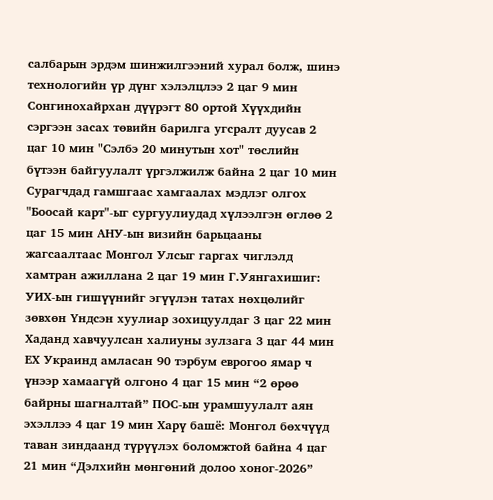салбарын эрдэм шинжилгээний хурал болж, шинэ технологийн үр дүнг хэлэлцлээ 2 цаг 9 мин Сонгинохайрхан дүүрэгт 80 ортой Хүүхдийн сэргээн засах төвийн барилга угсралт дуусав 2 цаг 10 мин "Сэлбэ 20 минутын хот" төслийн бүтээн байгуулалт үргэлжилж байна 2 цаг 10 мин Сурагчдад гамшгаас хамгаалах мэдлэг олгох "Боосай карт"-ыг сургуулиудад хүлээлгэн өглөө 2 цаг 15 мин АНУ-ын визийн барьцааны жагсаалтаас Монгол Улсыг гаргах чиглэлд хамтран ажиллана 2 цаг 19 мин Г.Уянгахишиг: УИХ-ын гишүүнийг эгүүлэн татах нөхцөлийг зөвхөн Үндсэн хуулиар зохицуулдаг 3 цаг 22 мин Хаданд хавчуулсан халиуны зулзага 3 цаг 44 мин ЕХ Украинд амласан 90 тэрбум еврогоо ямар ч үнээр хамаагүй олгоно 4 цаг 15 мин “2 өрөө байрны шагналтай” ПОС-ын урамшуулалт аян эхэллээ 4 цаг 19 мин Харү башё: Монгол бөхчүүд таван зиндаанд түрүүлэх боломжтой байна 4 цаг 21 мин “Дэлхийн мөнгөний долоо хоног-2026”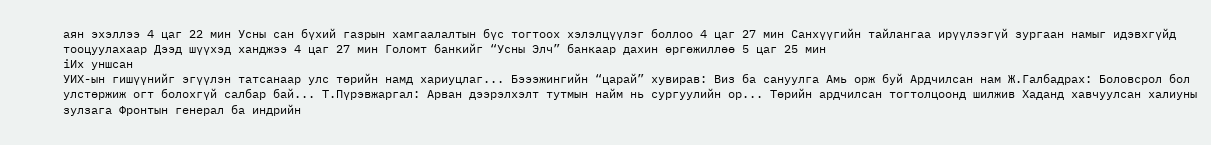аян эхэллээ 4 цаг 22 мин Усны сан бүхий газрын хамгаалалтын бүс тогтоох хэлэлцүүлэг боллоо 4 цаг 27 мин Санхүүгийн тайлангаа ирүүлээгүй зургаан намыг идэвхгүйд тооцуулахаар Дээд шүүхэд ханджээ 4 цаг 27 мин Голомт банкийг “Усны Элч” банкаар дахин өргөжиллөө 5 цаг 25 мин
iИх уншсан
УИХ-ын гишүүнийг эгүүлэн татсанаар улс төрийн намд хариуцлаг... Бэээжингийн “царай” хувирав: Виз ба сануулга Амь орж буй Ардчилсан нам Ж.Галбадрах: Боловсрол бол улстөржиж огт болохгүй салбар бай... Т.Пүрэвжаргал: Арван дээрэлхэлт тутмын найм нь сургуулийн ор... Төрийн ардчилсан тогтолцоонд шилжив Хаданд хавчуулсан халиуны зулзага Фронтын генерал ба индрийн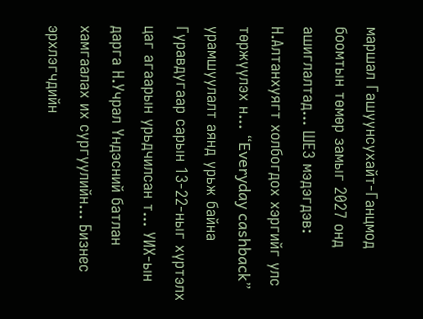маршал Гашуунсухайт-Ганцмод боомтын төмөр замыг 2027 онд ашиглалтад... ШЕЗ мэдэгдэв: Н.Алтанхуягт холбогдох хэргийг улс төржүүлэх н... “Everyday cashback” урамшуулалт аянд урьж байна Гуравдугаар сарын 13-22-ныг хүртэлх цаг агаарын урьдчилсан т... УИХ-ын дарга Н.Учрал Үндэсний батлан хамгаалах их сургуулийн... Бизнес эрхлэгчдийн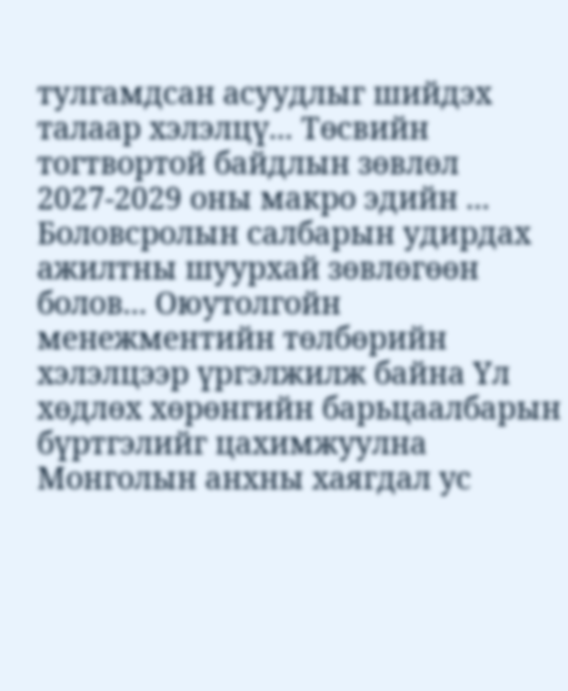тулгамдсан асуудлыг шийдэх талаар хэлэлцү... Төсвийн тогтвортой байдлын зөвлөл 2027-2029 оны макро эдийн ... Боловсролын салбарын удирдах ажилтны шуурхай зөвлөгөөн болов... Оюутолгойн менежментийн төлбөрийн хэлэлцээр үргэлжилж байна Үл хөдлөх хөрөнгийн барьцаалбарын бүртгэлийг цахимжуулна Монголын анхны хаягдал ус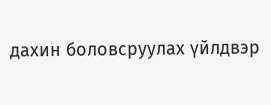дахин боловсруулах үйлдвэр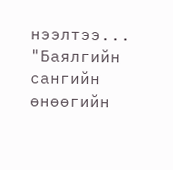нээлтээ... "Баялгийн сангийн өнөөгийн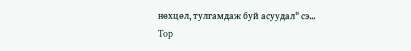нөхцөл, тулгамдаж буй асуудал" сэ...
Top